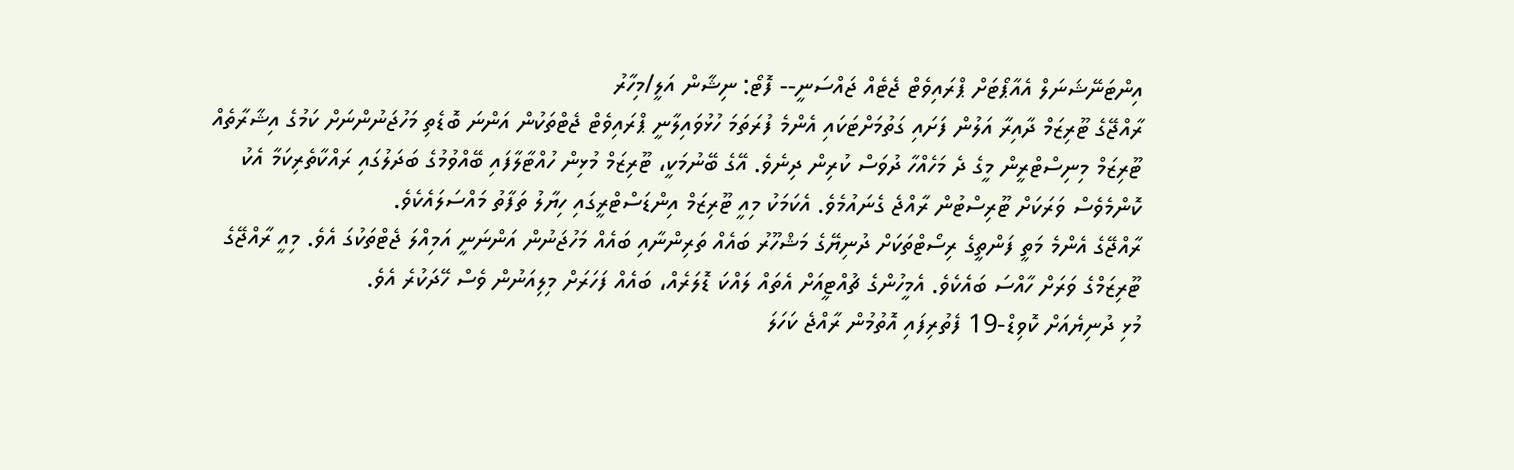އިންޓަނޭޝަނަލް އެއާޕޯޓަށް ޕްރައިވެޓް ޖެޓެއް ޖައްސަނީ-- ފޮޓޯ: ނިޝާން އަލީ/މިހާރު
ރާއްޖޭގެ ޓޫރިޒަމް ދާއިރާ އަލުން ފަށައި ގަތުމަށްޓަކައި އެންމެ ފުރަތަމަ ހުޅުވައިލާނީ ޕްރައިވެޓް ޖެޓްތަކުން އަންނަ ބޮޑެތި މަހުޖަނުންނަށް ކަމުގެ އިޝާރާތެއް ޓޫރިޒަމް މިނިސްޓްރީން މީގެ ދެ މަހެއްހާ ދުވަސް ކުރިން ދިނެވެ. އޭގެ ބޭނުމަކީ، ޓޫރިޒަމް މުޅިން ހުއްޓާލާފައި ބޭއްވުމުގެ ބަދަލުގައި ރައްކާތެރިކަމާ އެކު ކޮންމެވެސް ވަރަކަށް ޓޫރިސްޓުން ރާއްޖެ ގެނައުމެވެ. އެކަމަކު މިއީ ޓޫރިޒަމް އިންޑަސްޓްރީގައި ހިޔާލު ތަފާތު މައްސަލައެކެވެ.
ރާއްޖޭގެ އެންމެ މަތީ ފަންތީގެ ރިސޯޓްތަކަށް ދުނިޔޭގެ މަޝްހޫރު ބައެއް ތަރިންނާއި ބައެއް މަހުޖަނުން އަންނަނީ އަމިއްލަ ޖެޓްތަކުގަ އެވެ. މިއީ ރާއްޖޭގެ ޓޫރިޒަމްގެ ވަރަށް ހާއްސަ ބައެކެވެ. އެމީހުންގެ ޗުއްޓީއަށް އެތައް ލައްކަ ޑޮލަރެއް، ބައެއް ފަހަރަށް މިލިއަނުން ވެސް ހޭދަކުރެ އެވެ.
މުޅި ދުނިޔެއަށް ކޮވިޑް-19 ފެތުރިފައި އޮތުމުން ރާއްޖެ ކަހަލަ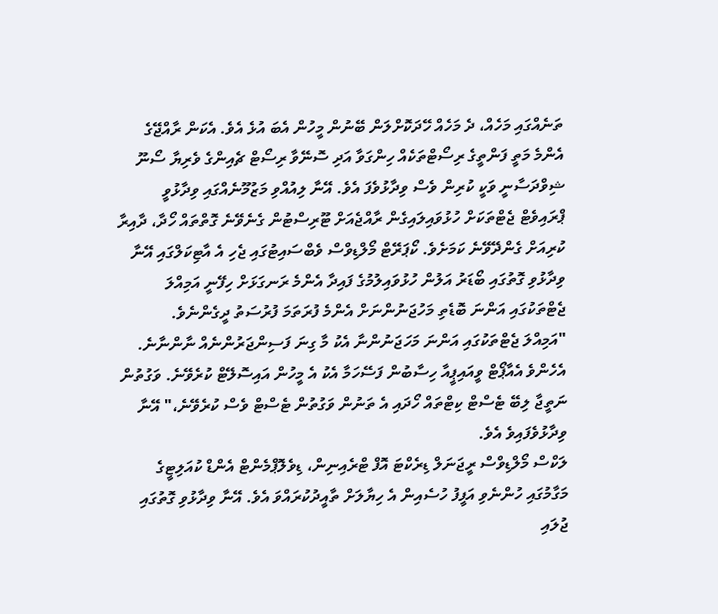ތަނެއްގައި މަހެއް، ދެ މަހެއް ހޭދަކޮށްލަން ބޭނުން މީހުން އެބަ އުޅެ އެވެ. އެކަން ރާއްޖޭގެ އެންމެ މަތީ ފަންތީގެ ރިސޯޓްތަކެއް ހިންގަވާ އަދި ސޮނޭވާ ރިސޯޓް ޗެއިންގެ ވެރިޔާ ސޯނޫ ޝިވްދަސާނީ ވަކީ ކުރިން ވެސް ވިދާޅުވެފަ އެވެ. އޭނާ ލިއުއްވި މަޒުމޫނެއްގައި ވިދާޅުވީ ޕްރައިވެޓް ޖެޓްތަކަށް ހުޅުވައިލައިގެން ރާއްޖެއަށް ޓޫރިސްޓުން ގެނެވޭނެ ގޮތްތައް ހޯދާ، ދާއިރާ ކުރިއަށް ގެންދޭވޭނެ ކަމަށެވެ. ކޯޕަރޭޓް މޯލްޑިވްސް ވެބްސައިޓުގައި ޖެހި އެ އާޓިކަލްގައި އޭނާ ވިދާޅުވި ގޮތުގައި ބޯޑަރު އަލުން ހުޅުވައިލުމުގެ ފައިދާ އެންމެ ރަނގަޅަށް ހިފޭނީ އަމިއްލަ ޖެޓްތަކުގައި އަންނަ ބޮޑެތި މަހުޖަނުންނަށް އެންމެ ފުރަތަމަ ފުރުސަތު ދީގެންނެވެ.
"އަމިއްލަ ޖެޓްތަކުގައި އަންނަ މަހަޖަނުންނާ އެކު މާ ގިނަ ފަސިންޖަރުންނެއް ނާންނާނެ. އެހެންވެ އެއާޕޯޓް ވީއައިޕީއާ ހިސާބުން ފަސޭހަމާ އެކު އެ މީހުން އައިސޮލޭޓް ކުރެވޭނެ. ވަގުތުން ނަތީޖާ ލިބޭ ޓެސްޓް ކިޓްތައް ހޯދައި އެ ތަނުން ވަގުތުން ޓެސްޓް ވެސް ކުރެވޭނެ،" އޭނާ ވިދާޅުވެފައިވެ އެވެ.
ލަކްސް މޯލްޑިވްސް ރީޖަނަލް ޑިރެކްޓަ އޮފް ޓްރެއިނިން، ޑިވެލޮޕްމެންޓް އެންޑް ކުއަލިޓީގެ މަގާމުގައި ހުންނެވި އަފީފު ހުސެއިން އެ ހިޔާލަށް ތާއީދުކުރައްވަ އެވެ. އޭނާ ވިދާޅުވި ގޮތުގައި ޖުލައި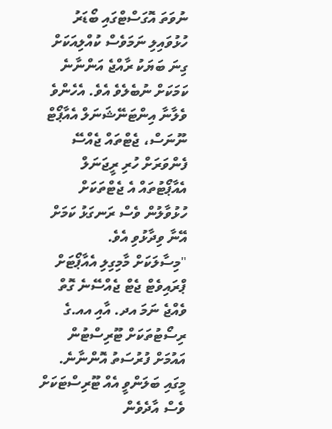ނުވަތަ އޮގަސްޓްގައި ބޯޑަރު ހުޅުވައިލި ނަމަވެސް ކުއްލިއަކަށް ގިނަ ބަޔަކު ރާއްޖެ އަންނާނެ ކަމަކަށް ނުބެލެވެ އެވެ. އެހެންވެ ވެލާނާ އިންޓަނޭޝަނަލް އެއާޕޯޓް ނޫނަސް، ޖެޓްތައް ޖެއްސޭ ފެންވަރަށް ހުރި ރީޖަނަލް އެއާޕޯޓުތައް އެ ޖެޓްތަކަށް ހުޅުވާލުން ވެސް ރަނގަޅު ކަމަށް އޭނާ ވިދާޅުވި އެވެ.
"މިސާލަކަށް މާމިގިލި އެއާޕޯޓަށް ޕްރައިވެޓް ޖެޓް ޖެއްސޭނެ ގޮތް ވެއްޖެ ނަމަ އދ. އާއި އއ.ގެ ރިސޯޓުތަކަށް ޓޫރިސްޓުން އައުމަށް ފުރުސަތު އޮންނާނެ. މީގައި ބަލަންވީ އެއް ޓޫރިސްޓަކަށް ވެސް އާދެވެން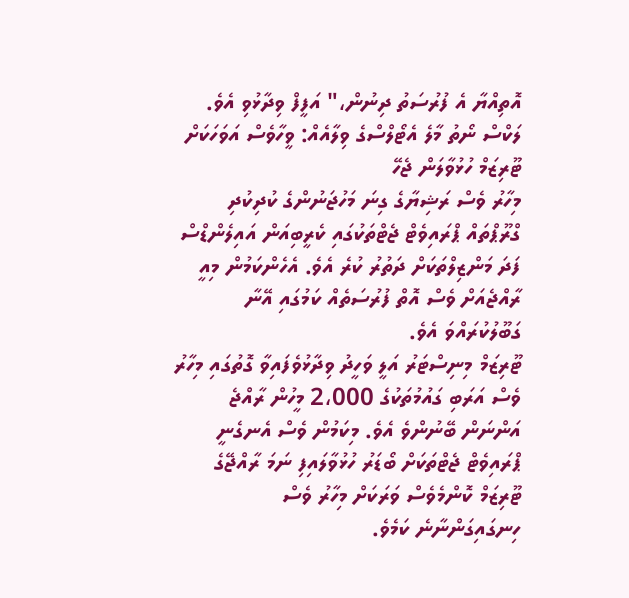އޮތިއްޔާ އެ ފުރުސަތު ދިނުން،" އަފީފް ވިދާޅުވި އެވެ.
ލަކްސް ނޯތު މާލެ އެޓޯލްސްގެ ވިލާއެއް: ވީހާވެސް އަވަހަކަށް ޓޫރިޒަމް ހުޅުވާލަން ޖެހޭ
މިހާރު ވެސް ރަޝިޔާގެ ގިނަ މަހުޖަނުންގެ ކުދިކުދި ގްރޫޕްތައް ޕްރައިވެޓް ޖެޓްތަކުގައި ކެރީބިއަން އައިލެންޑްސް ފަދަ މަންޒިލްތަކަށް ދަތުރު ކުރެ އެވެ. އެހެންކަމުން މިއީ ރާއްޖެއަށް ވެސް އޮތް ފުރުސަތެއް ކަމުގައި އޭނާ ގަބޫލުކުރައްވަ އެވެ.
ޓޫރިޒަމް މިނިސްޓަރު އަލީ ވަހީދު ވިދާޅުވެފައިވާ ގޮތުގައި މިހާރު ވެސް އަރަބި ގައުމުތަކުގެ 2،000 މީހުން ރާއްޖެ އަންނަން ބޭނުންވެ އެވެ. މިކަމުން ވެސް އެނގެނީ ޕްރައިވެޓް ޖެޓްތަކަށް ބޯޑަރު ހުޅުވާލައިފި ނަމަ ރާއްޖޭގެ ޓޫރިޒަމް ކޮންމެވެސް ވަރަކަށް މިހާރު ވެސް ހިނގައިގަންނާނެ ކަމެވެ.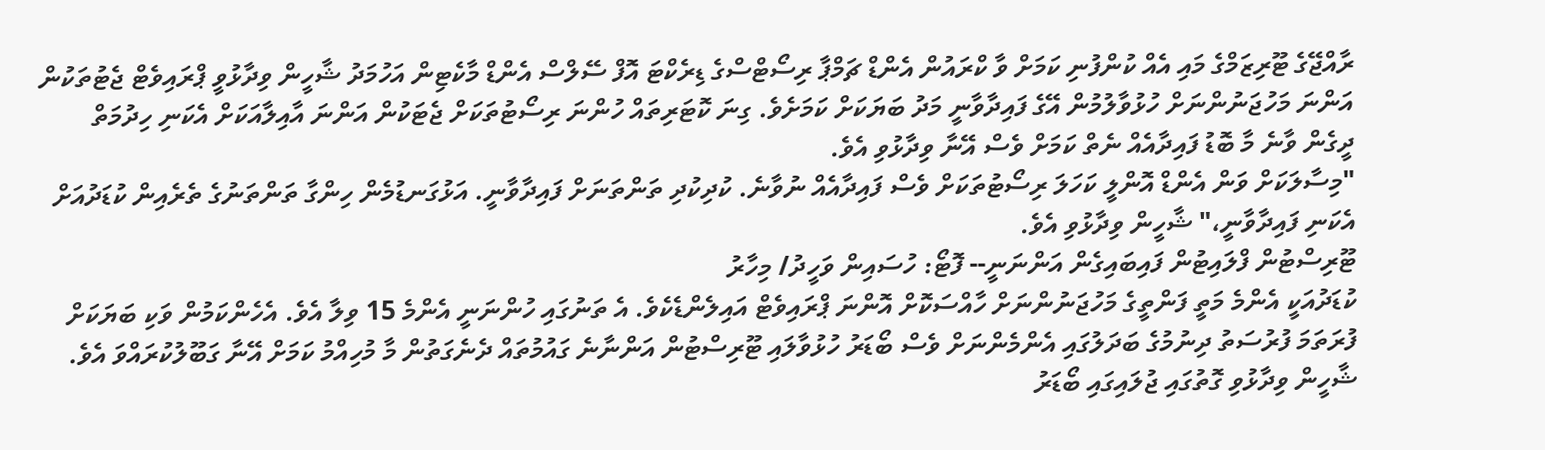ރާއްޖޭގެ ޓޫރިޒަމްގެ މައި އެއް ކުންފުނި ކަމަށް ވާ ކްރައުން އެންޑް ޗަމްޕާ ރިސޯޓްސްގެ ޑިރެކްޓަ އޮފް ސޭލްސް އެންޑް މާކެޓިން އަހުމަދު ޝާހީން ވިދާޅުވީ ޕްރައިވެޓް ޖެޓުތަކުން އަންނަ މަހުޖަނުންނަށް ހުޅުވާލުމުން އޭގެ ފައިދާވާނީ މަދު ބަޔަކަށް ކަމަށެވެ. ގިނަ ކޮޓަރިތައް ހުންނަ ރިސޯޓުތަކަށް ޖެޓަކުން އަންނަ އާއިލާއަކަށް އެކަނި ހިދުމަތް ދީގެން ވާނެ މާ ބޮޑު ފައިދާއެއް ނެތް ކަމަށް ވެސް އޭނާ ވިދާޅުވި އެވެ.
"މިސާލަކަށް ވަން އެންޑް އޮންލީ ކަހަލަ ރިސޯޓުތަކަށް ވެސް ފައިދާއެއް ނުވާނެ. ކުދިކުދި ތަންތަނަށް ފައިދާވާނީ. އަޅުގަނޑުމެން ހިންގާ ތަންތަނުގެ ތެރެއިން ކުޑަދުއަށް އެކަނި ފައިދާވާނީ،" ޝާހީން ވިދާޅުވި އެވެ.
ޓޫރިސްޓުން ފްލައިޓުން ފައިބައިގެން އަންނަނީ-- ފޮޓޯ: ހުސައިން ވަހީދު/ މިހާރު
ކުޑަދުއަކީ އެންމެ މަތީ ފަންތީގެ މަހުޖަނުންނަށް ހާއްސަކޮށް އޮންނަ ޕްރައިވެޓް އައިލެންޑެކެވެ. އެ ތަނުގައި ހުންނަނީ އެންމެ 15 ވިލާ އެވެ. އެހެންކަމުން ވަކި ބަޔަކަށް ފުރަތަމަ ފުރުސަތު ދިނުމުގެ ބަދަލުގައި އެންމެންނަށް ވެސް ބޯޑަރު ހުޅުވާލައި ޓޫރިސްޓުން އަންނާނެ ގައުމުތައް ދެނެގަތުން މާ މުހިއްމު ކަމަށް އޭނާ ގަބޫލުކުރައްވަ އެވެ.
ޝާހީން ވިދާޅުވި ގޮތުގައި ޖުލައިގައި ބޯޑަރު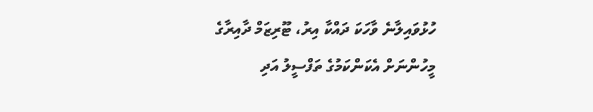ހުޅުވައިލާނެ ވާހަކަ ދައްކާ އިރު، ޓޫރިޒަމް ދާއިރާގެ މީހުންނަށް އެކަންކަމުގެ ތަފްސީލު އަދި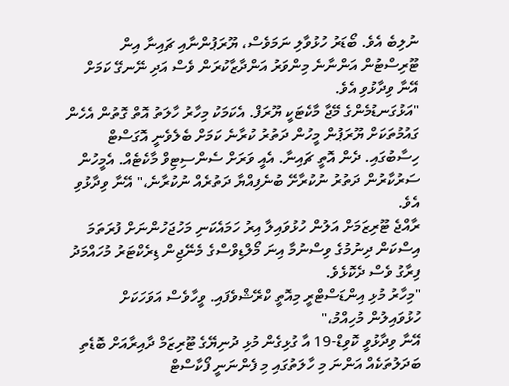ނުލިބެ އެވެ. ބޯޑަރު ހުޅުވާލި ނަމަވެސް، ޔޫރަޕުންނާއި ޗައިނާ އިން ޓޫރިސްޓުން އަންނާނެ މިންވަރު އަންދާޒާކުރަން ވެސް އަދި ނޭނގޭ ކަމަށް އޭނާ ވިދާޅުވި އެވެ.
"އަޅުގަނޑުމެންގެ މޭޖާ މާކެޓަކީ ޔޫރަފް. އެކަމަކު މިހާރު ހާލަތު އޮތް ގޮތުން އެހެން ގައުމުތަކަށް ޔޫރަޕުން މީހުން ދަތުރު ކުރާނެ ކަމަށް ބެލެވެނީ އޮގަސްޓް ހިސާބުގައި. ދެން އޮތީ ޗައިނާ. އެއީ ވަރަށް ސެންސިޓިވް މާކެޓެއް. އެމީހުން ސަރުކާރުން ދަތުރު ނުކުރާށޭ ބުނެފިއްޔާ ދަތުރެއް ނުކުރާނެ،" އޭނާ ވިދާޅުވި އެވެ.
ރާއްޖެ ޓޫރިޒަމަށް އަލުން ހުޅުވައިލާ އިރު ހަމައެކަނި މަހުޖަހުންނަށް ފުރަތަމަ އިސްކަން ދިނުމުގެ ވިސްނުމާ އިނަ މޯލްޑިވްސްގެ މެނޭޖިން ޑިރެކްޓަރު މުހައްމަދު ފިރާގު ވެސް ދެކޮޅެވެ.
"މިހާރު މުޅި އިންޑަސްޓްރީ މިއޮތީ ކްރޭޝްވެފައި. ވީހާވެސް އަވަހަކަށް ހުޅުވައިލުން މުހިއްމު،"
އޭނާ ވިދާޅުވީ ކޮވިޑް-19 އާ ގުޅިގެން މުޅި ދުނިޔޭގެ ޓޫރިޒަމް ދާއިރާއަށް ބޮޑެތި ބަދަލުތަކެއް އަންނަ މި ހާލަތުގައި މި ފެންނަނީ ފޯކާސްޓް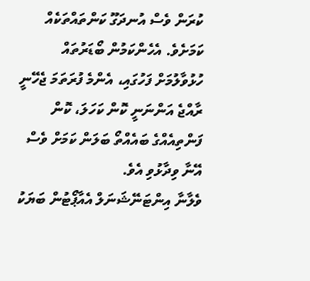ކުރަން ވެސް އުނދަގޫ ކަންތައްތަކެއް ކަމަށެވެ. އެހެންކަމުން ބޯޑަރުތައް ހުޅުވާލުމަށް ފަހުގައި، އެންމެ ފުރަތަމަ ޖެހޭނީ ރާއްޖެ އަންނަނީ ކޮން ކަހަލަ، ކޮން ފަންތިއެއްގެ ބައެއްތޯ ބަލަން ކަމަށް ވެސް އޭނާ ވިދާޅުވި އެވެ.
ވެލާނާ އިންޓަނޭޝަނަލް އެއާޕޯޓުން ބަޔަކު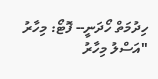ހިދުމަތް ހޯދަނީ-- ފޮޓޯ: މިހާރު
"އަސްލު މިހާރު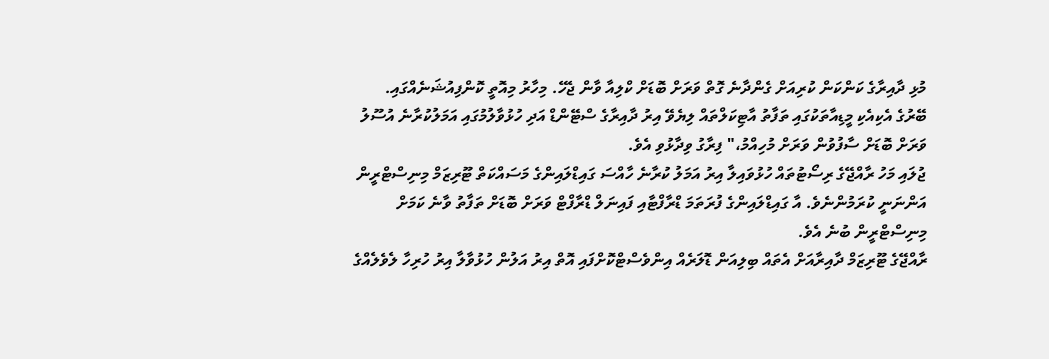މުޅި ދާއިރާގެ ކަންކަން ކުރިއަށް ގެންދާނެ ގޮތް ވަރަށް ބޮޑަށް ކްލިއާ ވާން ޖެހޭ. މިހާރު މިއޮތީ ކޮންފިއުޝަނެއްގައި. ބޭރުގެ އެކިއެކި މީޑިއާތަކުގައި ތަފާތު އާޓިކަލްތައް ލިޔެވޭ އިރު ދާއިރާގެ ސްޓޭންޑް އަދި ހުޅުވާލުމުގައި އަމަލުކުރާނެ އުސޫލު ވަރަށް ބޮޑަށް ސާފުވުން ވަރަށް މުހިއްމު،" ފިރާގު ވިދާޅުވި އެވެ.
ޖުލައި މަހު ރާއްޖޭގެ ރިސޯޓުތައް ހުޅުވައިލާ އިރު އަމަލު ކުރާނެ ހާއްސަ ގައިޑްލައިންގެ މަސައްކަތް ޓޫރިޒަމް މިނިސްޓްރީން އަންނަނީ ކުރަމުންނެވެ. އާ ގައިޑްލައިންގެ ފުރަތަމަ ޑްރާފްޓާއި ފައިނަލް ޑްރާފްޓް ވަރަށް ބޮޑަށް ތަފާތު ވާނެ ކަމަށް މިނިސްޓްރީން ބުނެ އެވެ.
ރާއްޖޭގެ ޓޫރިޒަމް ދާއިރާއަށް އެތައް ބިލިއަން ޑޮލަރެއް އިންވެސްޓްކޮށްފައި އޮތް އިރު އަލުން ހުޅުވާލާ އިރު ހުރިހާ ލެވެލެއްގެ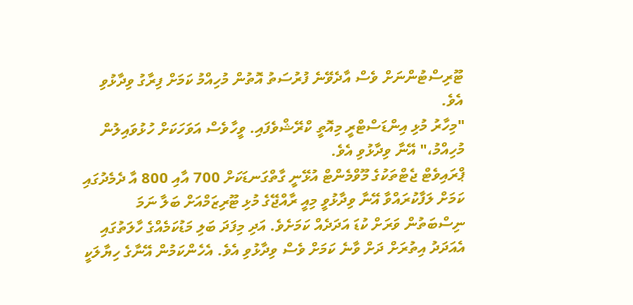ޓޫރިސްޓުންނަށް ވެސް އާދެވޭނެ ފުރުސަތު އޮތުން މުހިއްމު ކަމަށް ފިރާގު ވިދާޅުވި އެވެ.
"މިހާރު މުޅި އިންޑަސްޓްރީ މިއޮތީ ކްރޭޝްވެފައި. ވީހާވެސް އަވަހަކަށް ހުޅުވައިލުން މުހިއްމު،" އޭނާ ވިދާޅުވި އެވެ.
ޕްރައިވެޓް ޖެޓްތަކުގެ މޫވްމެންޓް އުޅޭނީ ގާތްގަނޑަކަށް 700 އާއި 800 އާ ދެމެދުގައި ކަމަށް ލަފާކުރައްވާ އޭނާ ވިދާޅުވީ މިއީ ރާއްޖޭގެ މުޅި ޓޫރިޒަމްއަށް ބަލާ ނަމަ ނިސްބަތުން ވަރަށް ކުޑަ އަދަދެއް ކަމަށެވެ. އަދި މިފަދަ ބަލި މަޑުކަމެއްގެ ހާލަތުގައި އެއަދަދު އިތުރަށް ދަށް ވާނެ ކަމަށް ވެސް ވިދާޅުވި އެވެ. އެހެންކަމުން އޭނާގެ ހިޔާލަކީ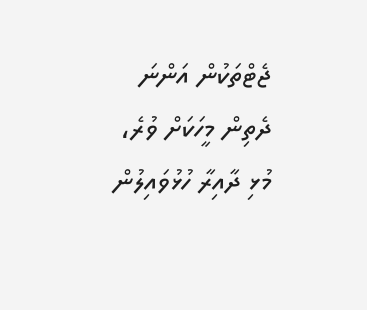ޖެޓްތަކުން އަންނަ ދެތިން މީހަކަށް ވުރެ، މުޅި ދާއިރާ ހުޅުވައިލުން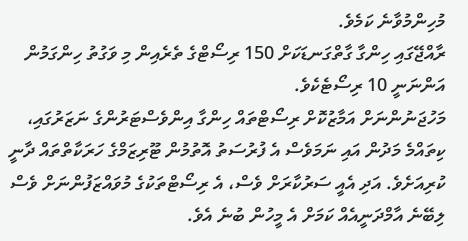މުހިންމުވާނެ ކަމެވެ.
ރާއްޖޭގައި ހިންގާ ގާތްގަނޑަކަށް 150 ރިސޯޓްގެ ތެރެއިން މި ވަގުތު ހިންގަމުން އަންނަނީ 10 ރިސޯޓެކެވެ.
މަހުޖަނުންނަށް އަމާޒުކޮށް ރިސޯޓްތައް ހިންގާ އިންވެސްޓަރުންގެ ނަޒަރުގައި، ކިތައްމެ މަދުން އައި ނަމަވެސް އެ ފުރުސަތު އޮތުމުން ޓޫރިޒަމްގެ ހަރަކާތްތައް ދާނީ ކުރިއަށެވެ. އަދި އެއީ ސަރުކާރަށް ވެސް، އެ ރިސޯޓްތަކުގެ މުވައްޒަފުންނަށް ވެސް ލިބޭނެ އާމްދަނީއެއް ކަމަށް އެ މީހުން ބުނެ އެވެ.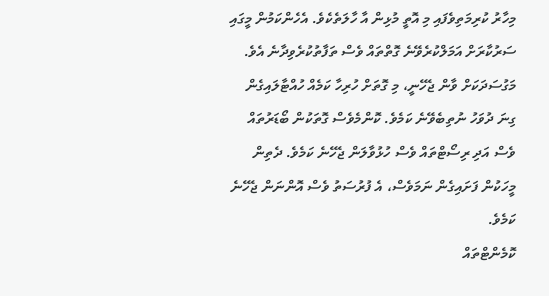މިހާރު ކުރިމަތިވެފައި މި އޮތީ މުޅިން އާ ހާލަތެކެވެ. އެހެންކަމުން މީގައި ސަރުކާރަށް އަމަލްކުރެވޭނެ ގޮތްތައް ވެސް ތަފާތުކުރެވިދާނެ އެވެ. މަގުސަދަކަށް ވާން ޖެހޭނީ، މި ގޮތަށް ހުރިހާ ކަމެއް ހުއްޓާލައިގެން ގިނަ ދުވަހު ނުތިބެވޭނެ ކަމެވެ. ކޮންމެވެސް ގޮތަކުން ބޯޑަރުތައް ވެސް އަދި ރިސޯޓްތައް ވެސް ހުޅުވާލަން ޖެހޭނެ ކަމެވެ. ދެތިން މީހަކުން ފަށައިގެން ނަމަވެސް، އެ ފުރުސަތު ވެސް އޮންނަން ޖެހޭނެ ކަމެވެ.
ކޮމެންޓްތައް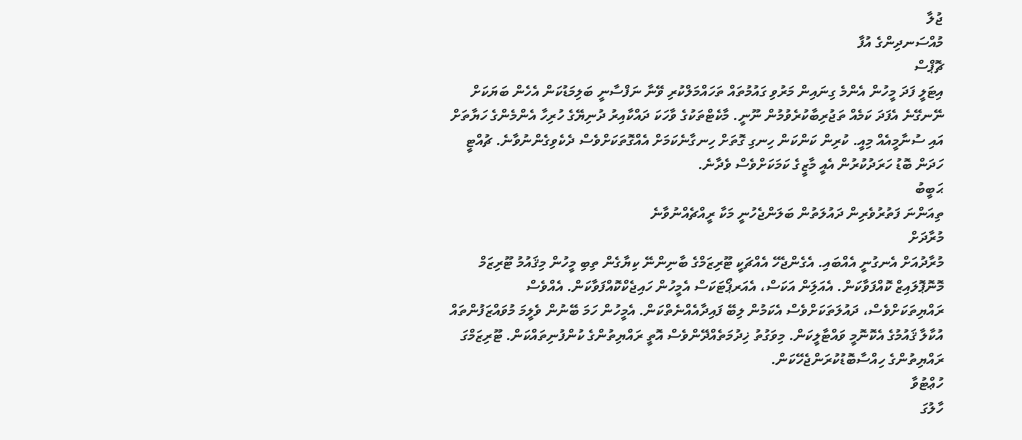ޖުލާ
މުއްސަނދިންގެ އުފާ
ޗޮޕްސް
އިޓަލީ ފަދަ މީހުން އެންމެ ގިނައިން މަރުވި ގައުމުތައް ތަހައްމަލްކުރި ވޭނާ ނަފްސާނީ ބަލިމަޑުކަން އެހެން ބަޔަކަށް ނޭނގޭނެ އެފަދަ ކަމެއް ތަޖުރިބާކުރެވުމުން ނޫނީ. މާކެޓްތަކުގެ ވާހަކަ ދައްކާއިރު ދުނިޔޭގެ ހުރިހާ އެންމެންގެ ހަޔާތަށް އައި ސުނާމީއެއް މިއީ. ކުރިން ކަންކަން ހިނގި ގޮތަށް ހިނގާނެކަމަށް އެއްގޮތަކަށްވެސް ދެކެވިގެންނުވާނެ. ޗުއްޓީ ހަދަން ބޮޑު ހަރަދުކުރުން އެއީ މާޒީގެ ކަމަކަށްވެސް ވެދާނެ.
ޙަބީބު
ތިއަންނަ ފަތުރުވެރިން ދައުލަތުން ބަލަންޖެހުނީ މަކާ ރީއްޗެއްނުވާނެ
މުރާދަށް
މުރާދުއަށް އެނގުނީ އެއްބައި. އެގެންޖެހޭ އެއްޗަކީ ޓޫރިޒަމްގެ ބާނިންނޭ ކިޔާގެން ތިބި މީހުން މިޤައުމު ޓޫރިޒަމް މޮނޮޕޮލައިޒް ކޮއްފަވާކަން. އެއަލިަން އަކަސް، އެއަރޕޯޓަކަސް އެމީހުން ހައިޖެކްކޮއްފަވާކަން. އެއްވެސް ރައްޔިތަކަށްވެސް، ދައުލަތަކަށްވެސް އެކަމުން ލިބޭ ފައިދާއެއްނެތްކަން. އެމީހުން ހަމަ ބޭނުން ވެލީމަ މުވައްޒަފުންތައް އުކާލާ ޤައުމުގެ އެކޮނޮމީ ވައްޓާލީކަން. މިވަގުތު ޚިދުމަތެއްދޭންވެސް އޮތީ ރައްޔިތުންގެ ކުންފުނިތައްކަން. ޓޫރިޒަމްގަ ރައްޔިތުންގެ ހިއްސާބޮޑުކުރަންޖެހޭކަން.
ހުޢްޓުވާ
ހާލުގަ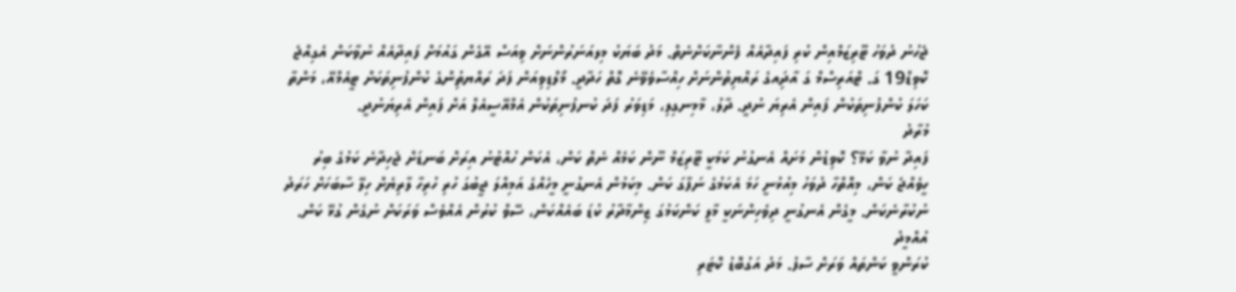ޖެހުނު ދުވަހު ޓޫރިޒަމްއިން ކުރި ފައިދާއެއް ފެންނާކަށްނެތް. މަދު ބަޔަކު މިލއަނަރުންނަށް ވިއަސް އޭގެން ގައުމަށް ފައިދާއެއް ނުވާކަން އެގިއްޖެ ކޮވިޑް19 ގަ. ޓްއަރިސްމް ގަ އާދަިއގެ ރައްޔިތުންނަށް ހިއްސާވެވޭނެ ގޮތް ހަދާދީ. މޯލްޑިވިއަން ފަދަ ރައްޔތިުންގެ ކުންފުނިތަކަށް ޓީއެމްއޭ، މަންތާ ކަހަލަ ކުންފުނިތަކުން ފައިން އެރިޔަ ނުދީ. ދާލު، މާމިނގިލި، މަޑިވަރު ފަދަ ކުނފުނިތަކުން އެމްއޭސީއެލް އަށް ފައިން އެރިޔަނުދީ.
މުރާދު
ފައިދާ ނުވާ ކަމޭ؟ ކޮވިޑުން މަށައް އެނގުނު ކަމަކީ ޓޫރިޒަމް ނޫން ކަމެއް ނެތް ކަން، އެކަން ހުއްޓުނު އިރަށް ބަނޑަށް ޖެހިދާނެ ކަމުގެ ބިރު ހީވެއްޖެ ކަން، މިއޮތްހާ ދުވަހު މިއުޅުނީ ހަމަ އެކަމުގެ ނަފާގަ ކަން. މިކަމުން އެނގުނީ މީހެއްގެ އަމިއްލަ ޖީބުގަ ހުރި ހުރިހާ ލާރިޔެށް ހިލޭ ސާބަހަށް ހަރަދު ނުކުރާނެކަން. މީގެން އެނގުނީ ދިވެހިންނަކީ މާލީ ކަންކަމުގަ ޒިންމާދާރު ކުޑަ ބައެއްކަން، ސޭވް ކުރުން އެއްވެސް ވަރަކަށް ނުގެން ގުޅޭ ކަން.
އުއްމީދު
ކުރަންވީ ކަންތައް ވަރަށް ސާފު. މަދު އަގުބޮޑު ކޮޓަރި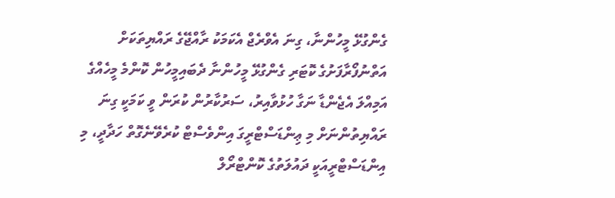ގެންގުޅޭ މީހުންނާ، ގިނަ އެވްރެޖް އެކަމަކު ރާއްޖޭގެ ރައްޔިތަކަށް އަތްނުފޯރާފަށުގެ ކޮޓަރި ގެންގުޅޭ މީހުންނާ ދެބައިމީހުން ކޮންމެ މީހެއްގެ އަމިއްލަ އެޖެންޑާ ނަގާ ހުޅުވާއިރު، ސަރުކާރުން ކުރަން ވީ ކަމަކީ ގިނަ ރައްޔިތުންނަށް މި ޢިންޑަސްޓްރީގަ އިންވެސްޓް ކުރެވޭނެގޮތް ހަދާދީ، މި އިންޑަސްޓްރީއަކީ ދައުލަތުގެ ކޮންޓްރޯލް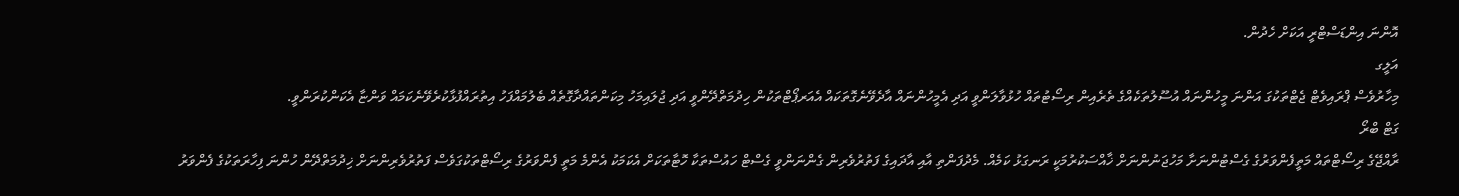އޮންނަ އިންޑަސްޓްރީ އަކަށް ހެދުން.
އަލީގ
މިހާރުވެސް ޕްރައިވެޓް ޖެޓްތަކުގަ އަންނަ މީހުންނައް އުސޫލުތަކެއްގެ ތެރެއިން ރިސޯޓުތައް ހުޅުވާލަންވީ އަދި އެމީހުންނައް އާދެވޭނެގޮތަކައް އެއަރޕޯޓްތަކުން ހިދުމަތްދޭންވީ އަދި ޖުލައިމަހު މިކަންތައްދާގޮތެއް ބެލުމައްފަހު އިތުރައްފުޅާކުރެވޭނެކަމައް ވަންޏާ އެކަންކުރަންވީ.
ގަޓް ބްރޯ
ރާއްޖޭގެ ރިސޯޓްތައް މަތީފެންވަރުގެ ގެސްޓުންނަށާ މަހުޖަނުންނަށް ޚާއްސަކުރުމަކީ ރަނގަޅު ކަމެއް. މެދުފަންތި އާއި އާދައިގެ ފަތުރުވެރިން ގެންނަންވީ ގެސްޓް ހައުސްތަކާ ހޮޓާތަކަށް އެކަމަކު އެންމެ މަތީ ފެންވަރުގެ ރިސޯޓްތަކުގަވެސް ފަތުރުވެރިންނަށް ޚިދުމަތްދޭން ހުންނަ ފިހާރަތަކުގެ ފެންވަރު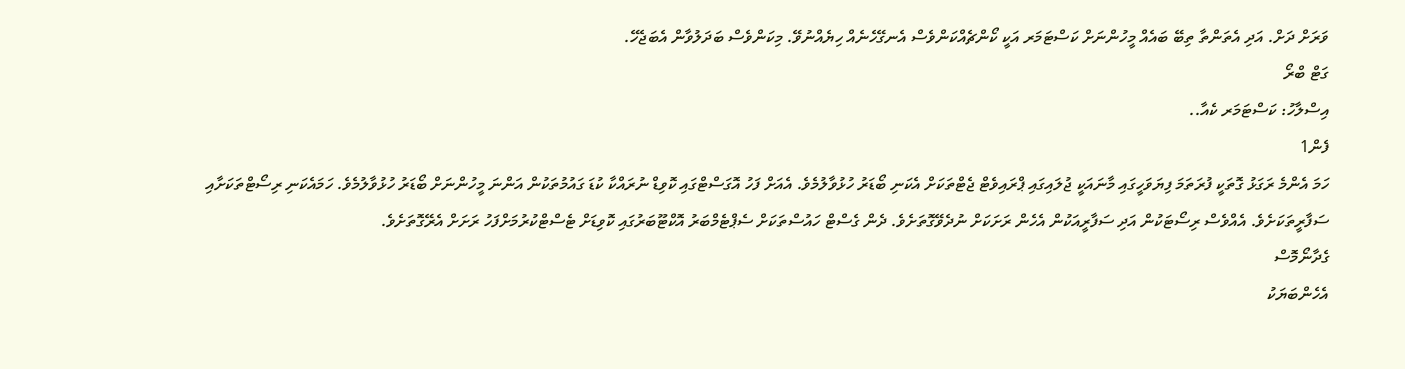ވަރަށް ދަށް. އަދި އެތަންތާ ތިބޭ ބައެއް މީހުންނަށް ކަސްޓަމަރ އަކީ ކޯންޗެއްކަންވެސް އެނގޭހެނެއް ހިޔެއްނުވޭ. މިކަންވެސް ބަދަލުވާން އެބަޖެހޭ.
ގަޓް ބްރޯ
އިސްލާހު: ކަސްޓަމަރ ކެއާ..
ފެން1
ހަމަ އެންމެ ރަގަޅު ގޮތަކީ ފުރަތަމަ ފިޔަވަހީގައި މާނައަކީ ޖުލައިގައި ޕްރައިވެޓް ޖެޓްތަކަށް އެކަނި ބޯޑަރު ހުޅުވާލުމެވެ. އެއަށް ފަހު އޮގަސްޓްގައި ކޮވިޑް ނުރައްކާ ކުޑަ ގައުމުތަކުން އަންނަ މީހުންނަށް ބޯޑަރު ހުޅުވާލުމެވެ. ހަމައެކަނި ރިސޯޓްތަކަށާއި ސަފާރީތަކަށެވެ. އެއްވެސް ރިސޯޓަކުން އަދި ސަފާރީއަކުން އެހެން ރަށަކަށް ނުދެވޭގޮތަށެވެ. ދެން ގެސްޓް ހައުސްތަކަށް ސެޕްޓެމްބަރު އޮކްޓޫބަރުގައި ކޮވިޑަށް ޓެސްޓްކުރުމަށްފަހު ރަށަށް އެރޭގޮތަށެވެ.
ގެދާނޯމޮސް
އެހެންބަޔަކު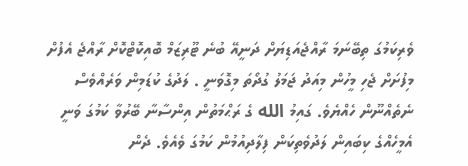ވެރިކަމުގަ ތިބޭނަމަ ރާއްޖެއަޑިޔަށް ދަނީއޭ ބުނެ ޓޫރިޒަމް ބޮއިކޮޓްކޮށް ރާއްޖެ އެފުށް މިފުށަށް ޖެހި މީހުން މިއަދު ޖަމަލު ގުދޯތަ މިގޮވަނީ . ލަދުގެ ކުޑަމިން ވަރެއްވެސް ނެތެއްނޫން ހެއްޔެވެ. ގައިމު الله ގެ ރަޙްމަތުން އިންސާނާ ބޭރުވާ ކަމުގަ ވަނީ އެމީހެއްގެ ކިބައިން ލަދުވެތިކަން ފިލާދިއުމުން ކަމުގަ ވެއެވެ. ދެން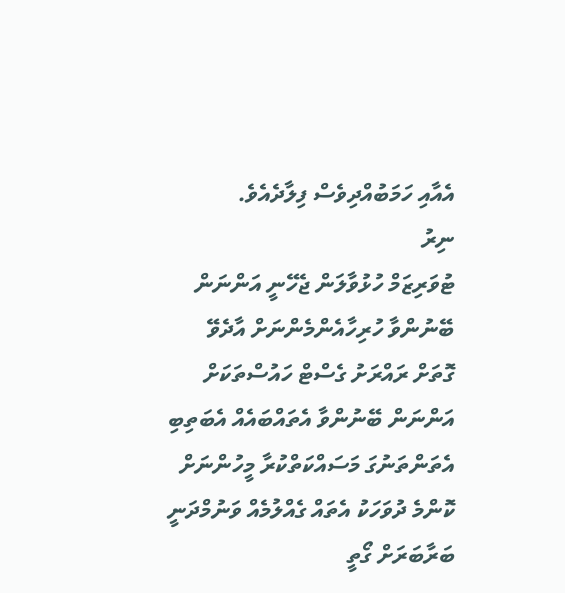އެއާއި ހަމަބުއްދިވެސް ފިލާދެއެވެ.
ނިރު
ޓުވަރިޒަމް ހުޅުވާލަން ޖެހޭނީ އަންނަން ބޭނުންވާ ހުރިހާއެންމެންނަށް އާދެވޭ ގޮތަށް ރައްރަށު ގެސްޓް ހައުސްތަކަށް އަންނަން ބޭނުންވާ އެތައްބައެއް އެބަތިބި އެތަންތަނުގަ މަސައްކަތްކުރާ މީހުންނަށް ކޮންމެ ދުވަހަކު އެތައް ގެއްލުމެއް ވަނުމްދަނީ ބަރާބަރަށް ގޯތީ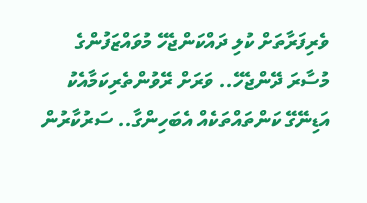ވެރިފަރާތަށް ކުލި ދައްކަންޖެހޭ މުވައްޒަފުންގެ މުސާރަ ދޭންޖެހޭ.. ވަރަށް ރޭވުންތެރިކަމާއެކު އަޑިނޭގޭ ކަންތައްތަކެއް އެބަހިންގާ.. ސަރުކާރުން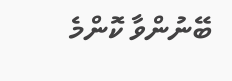ބޭނުންވާ ކޮންމެ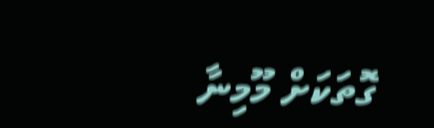ގޮތަކަށް މޫމިނާ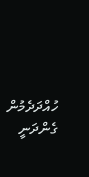ހުއްދަދެމުން ގެންދަނީ